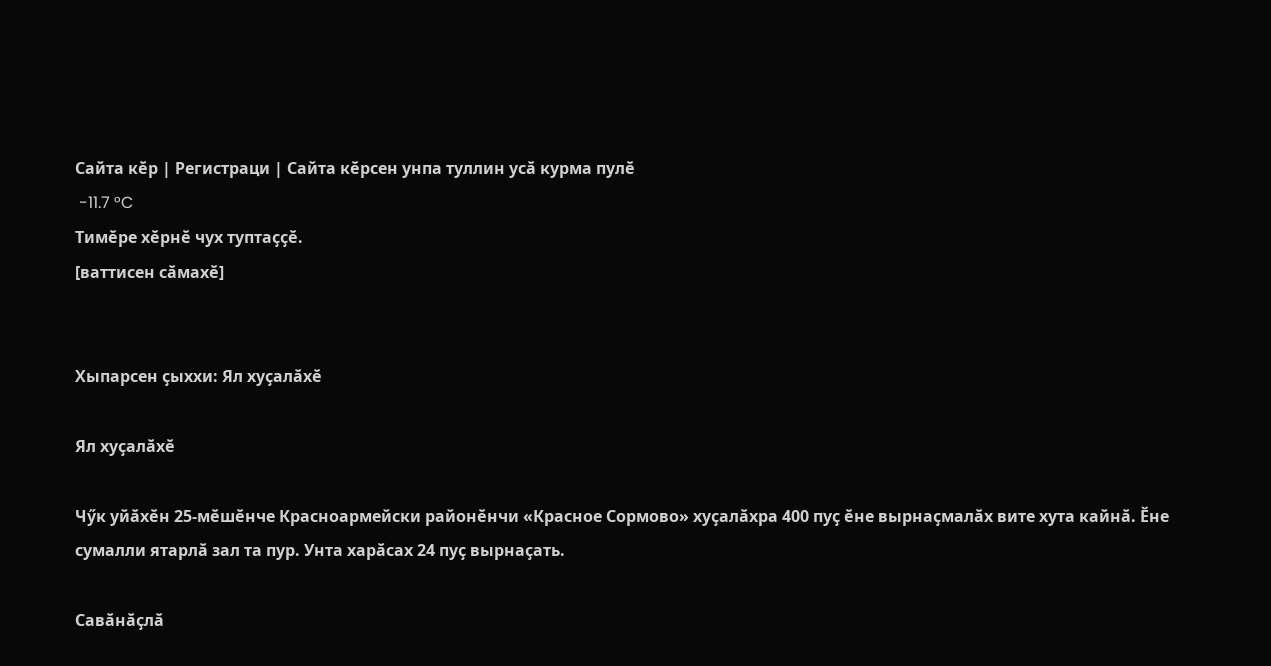Сайта кӗр | Регистраци | Сайта кӗрсен унпа туллин усӑ курма пулӗ
 -11.7 °C
Тимӗре хӗрнӗ чух туптаҫҫӗ.
[ваттисен сӑмахӗ]


Хыпарсен ҫыххи: Ял хуҫалӑхӗ

Ял хуҫалӑхӗ

Чӳк уйӑхӗн 25-мӗшӗнче Красноармейски районӗнчи «Красное Сормово» хуҫалӑхра 400 пуҫ ӗне вырнаҫмалӑх вите хута кайнӑ. Ӗне сумалли ятарлӑ зал та пур. Унта харӑсах 24 пуҫ вырнаҫать.

Савӑнӑҫлӑ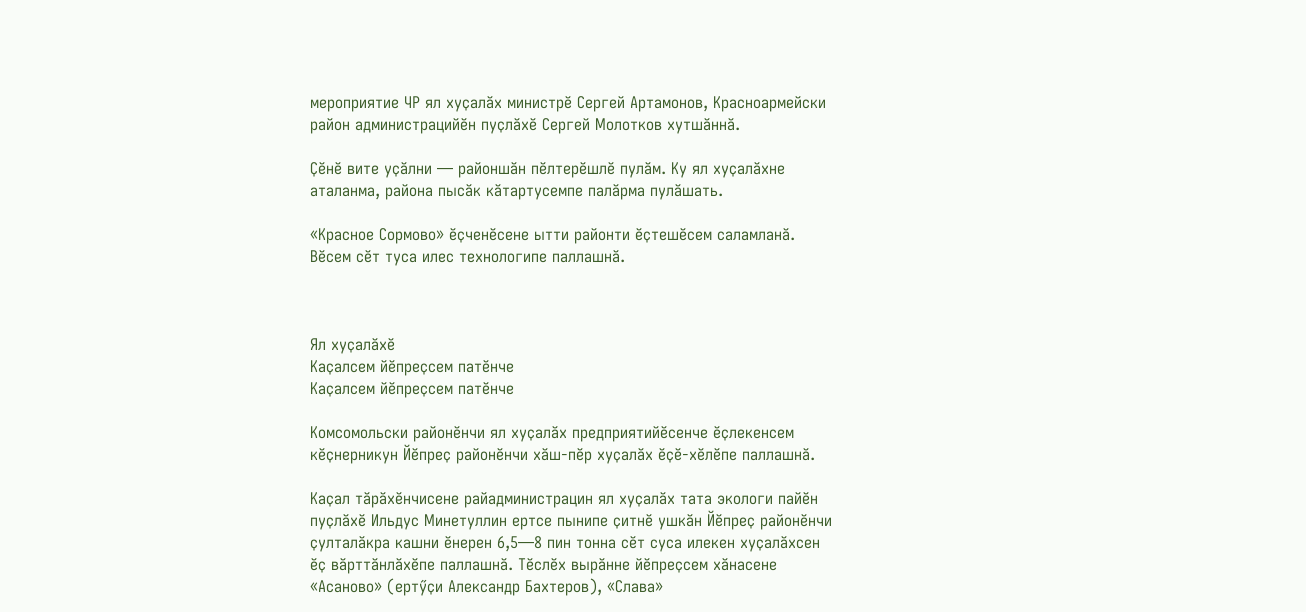мероприятие ЧР ял хуҫалӑх министрӗ Сергей Артамонов, Красноармейски район администрацийӗн пуҫлӑхӗ Сергей Молотков хутшӑннӑ.

Ҫӗнӗ вите уҫӑлни — районшӑн пӗлтерӗшлӗ пулӑм. Ку ял хуҫалӑхне аталанма, района пысӑк кӑтартусемпе палӑрма пулӑшать.

«Красное Сормово» ӗҫченӗсене ытти районти ӗҫтешӗсем саламланӑ. Вӗсем сӗт туса илес технологипе паллашнӑ.



Ял хуҫалӑхӗ
Каҫалсем йӗпреҫсем патӗнче
Каҫалсем йӗпреҫсем патӗнче

Комсомольски районӗнчи ял хуҫалӑх предприятийӗсенче ӗҫлекенсем кӗҫнерникун Йӗпреҫ районӗнчи хӑш-пӗр хуҫалӑх ӗҫӗ-хӗлӗпе паллашнӑ.

Каҫал тӑрӑхӗнчисене райадминистрацин ял хуҫалӑх тата экологи пайӗн пуҫлӑхӗ Ильдус Минетуллин ертсе пынипе ҫитнӗ ушкӑн Йӗпреҫ районӗнчи ҫулталӑкра кашни ӗнерен 6,5—8 пин тонна сӗт суса илекен хуҫалӑхсен ӗҫ вӑрттӑнлӑхӗпе паллашнӑ. Тӗслӗх вырӑнне йӗпреҫсем хӑнасене «Асаново» (ертӳҫи Александр Бахтеров), «Слава»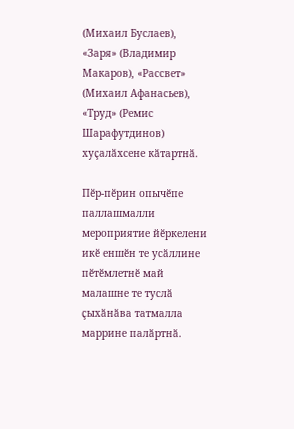(Михаил Буслаев), «Заря» (Владимир Макаров), «Рассвет» (Михаил Афанасьев), «Труд» (Ремис Шарафутдинов) хуҫалӑхсене кӑтартнӑ.

Пӗр-пӗрин опычӗпе паллашмалли мероприятие йӗркелени икӗ еншӗн те усӑллине пӗтӗмлетнӗ май малашне те туслӑ ҫыхӑнӑва татмалла маррине палӑртнӑ.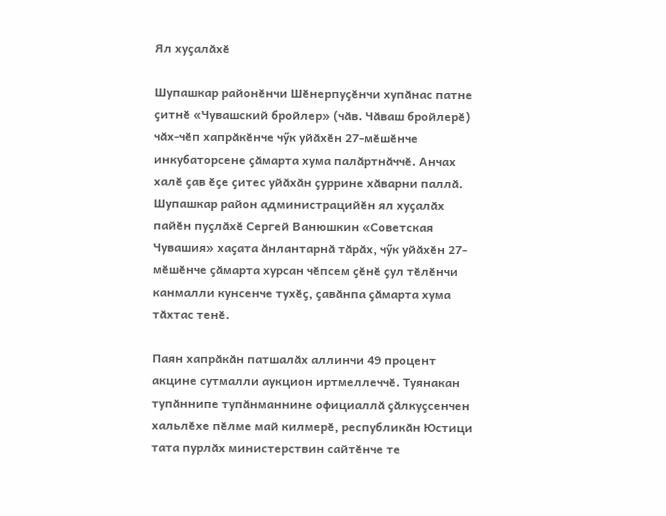Ял хуҫалӑхӗ

Шупашкар районӗнчи Шӗнерпуҫӗнчи хупӑнас патне ҫитнӗ «Чувашский бройлер» (чӑв. Чӑваш бройлерӗ) чӑх-чӗп хапрӑкӗнче чӳк уйӑхӗн 27-мӗшӗнче инкубаторсене ҫӑмарта хума палӑртнӑччӗ. Анчах халӗ ҫав ӗҫе ҫитес уйӑхӑн ҫуррине хӑварни паллӑ. Шупашкар район администрацийӗн ял хуҫалӑх пайӗн пуҫлӑхӗ Сергей Ванюшкин «Советская Чувашия» хаҫата ӑнлантарнӑ тӑрӑх, чӳк уйӑхӗн 27-мӗшӗнче ҫӑмарта хурсан чӗпсем ҫӗнӗ ҫул тӗлӗнчи канмалли кунсенче тухӗҫ, ҫавӑнпа ҫӑмарта хума тӑхтас тенӗ.

Паян хапрӑкӑн патшалӑх аллинчи 49 процент акцине сутмалли аукцион иртмеллеччӗ. Туянакан тупӑннипе тупӑнманнине официаллӑ ҫӑлкуҫсенчен хальлӗхе пӗлме май килмерӗ, республикӑн Юстици тата пурлӑх министерствин сайтӗнче те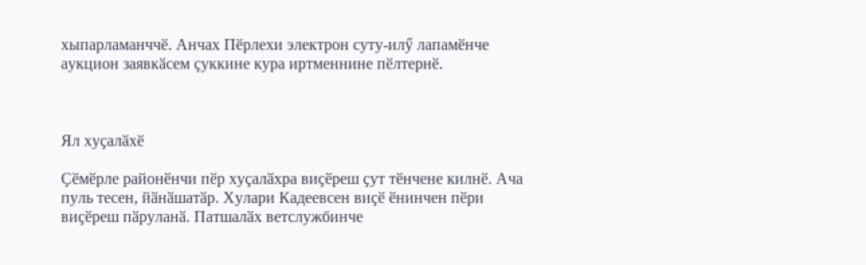хыпарламанччӗ. Анчах Пӗрлехи электрон суту-илӳ лапамӗнче аукцион заявкӑсем ҫуккине кура иртменнине пӗлтернӗ.



Ял хуҫалӑхӗ

Ҫӗмӗрле районӗнчи пӗр хуҫалӑхра виҫӗреш ҫут тӗнчене килнӗ. Ача пуль тесен, йӑнӑшатӑр. Хулари Кадеевсен виҫӗ ӗнинчен пӗри виҫӗреш пӑруланӑ. Патшалӑх ветслужбинче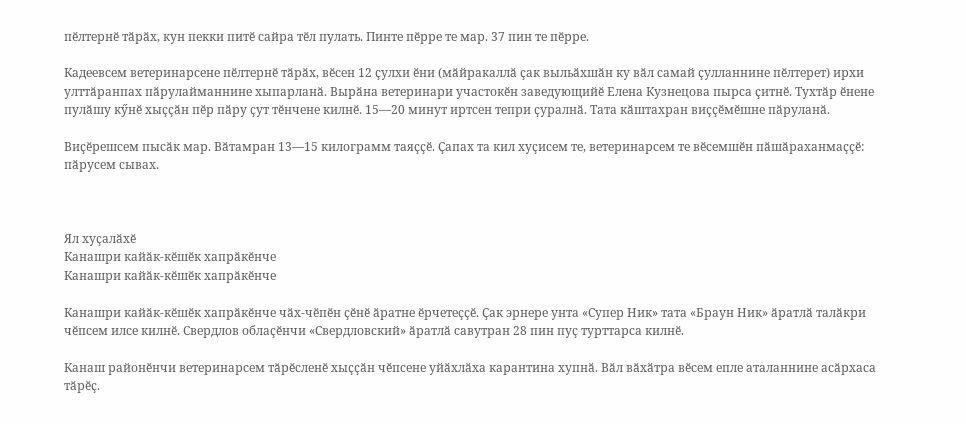пӗлтернӗ тӑрӑх, кун пекки питӗ сайра тӗл пулать. Пинте пӗрре те мар. 37 пин те пӗрре.

Кадеевсем ветеринарсене пӗлтернӗ тӑрӑх, вӗсен 12 ҫулхи ӗни (мӑйракаллӑ ҫак выльӑхшӑн ку вӑл самай ҫулланнине пӗлтерет) ирхи улттӑранпах пӑрулайманнине хыпарланӑ. Вырӑна ветеринари участокӗн заведующийӗ Елена Кузнецова пырса ҫитнӗ. Тухтӑр ӗнене пулӑшу кӳнӗ хыҫҫӑн пӗр пӑру ҫут тӗнчене килнӗ. 15—20 минут иртсен тепри ҫуралнӑ. Тата кӑштахран виҫҫӗмӗшне пӑруланӑ.

Виҫӗрешсем пысӑк мар. Вӑтамран 13—15 килограмм таяҫҫӗ. Ҫапах та кил хуҫисем те, ветеринарсем те вӗсемшӗн пӑшӑраханмаҫҫӗ: пӑрусем сывах.



Ял хуҫалӑхӗ
Канашри кайӑк-кӗшӗк хапрӑкӗнче
Канашри кайӑк-кӗшӗк хапрӑкӗнче

Канашри кайӑк-кӗшӗк хапрӑкӗнче чӑх-чӗпӗн ҫӗнӗ ӑратне ӗрчетеҫҫӗ. Ҫак эрнере унта «Супер Ник» тата «Браун Ник» ӑратлӑ талӑкри чӗпсем илсе килнӗ. Свердлов облаҫӗнчи «Свердловский» ӑратлӑ савутран 28 пин пуҫ турттарса килнӗ.

Канаш районӗнчи ветеринарсем тӑрӗсленӗ хыҫҫӑн чӗпсене уйӑхлӑха карантина хупнӑ. Вӑл вӑхӑтра вӗсем епле аталаннине асӑрхаса тӑрӗҫ.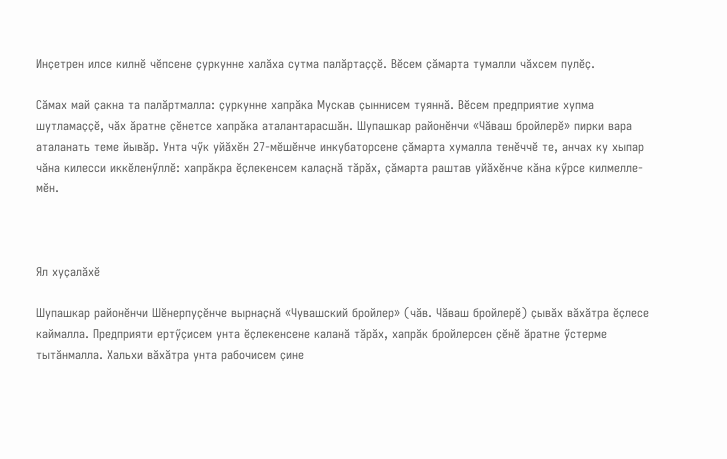Инҫетрен илсе килнӗ чӗпсене ҫуркунне халӑха сутма палӑртаҫҫӗ. Вӗсем ҫӑмарта тумалли чӑхсем пулӗҫ.

Сӑмах май ҫакна та палӑртмалла: ҫуркунне хапрӑка Мускав ҫыннисем туяннӑ. Вӗсем предприятие хупма шутламаҫҫӗ, чӑх ӑратне ҫӗнетсе хапрӑка аталантарасшӑн. Шупашкар районӗнчи «Чӑваш бройлерӗ» пирки вара аталанать теме йывӑр. Унта чӳк уйӑхӗн 27-мӗшӗнче инкубаторсене ҫӑмарта хумалла тенӗччӗ те, анчах ку хыпар чӑна килесси иккӗленӳллӗ: хапрӑкра ӗҫлекенсем калаҫнӑ тӑрӑх, ҫӑмарта раштав уйӑхӗнче кӑна кӳрсе килмелле-мӗн.



Ял хуҫалӑхӗ

Шупашкар районӗнчи Шӗнерпуҫӗнче вырнаҫнӑ «Чувашский бройлер» (чӑв. Чӑваш бройлерӗ) ҫывӑх вӑхӑтра ӗҫлесе каймалла. Предприяти ертӳҫисем унта ӗҫлекенсене каланӑ тӑрӑх, хапрӑк бройлерсен ҫӗнӗ ӑратне ӳстерме тытӑнмалла. Хальхи вӑхӑтра унта рабочисем ҫине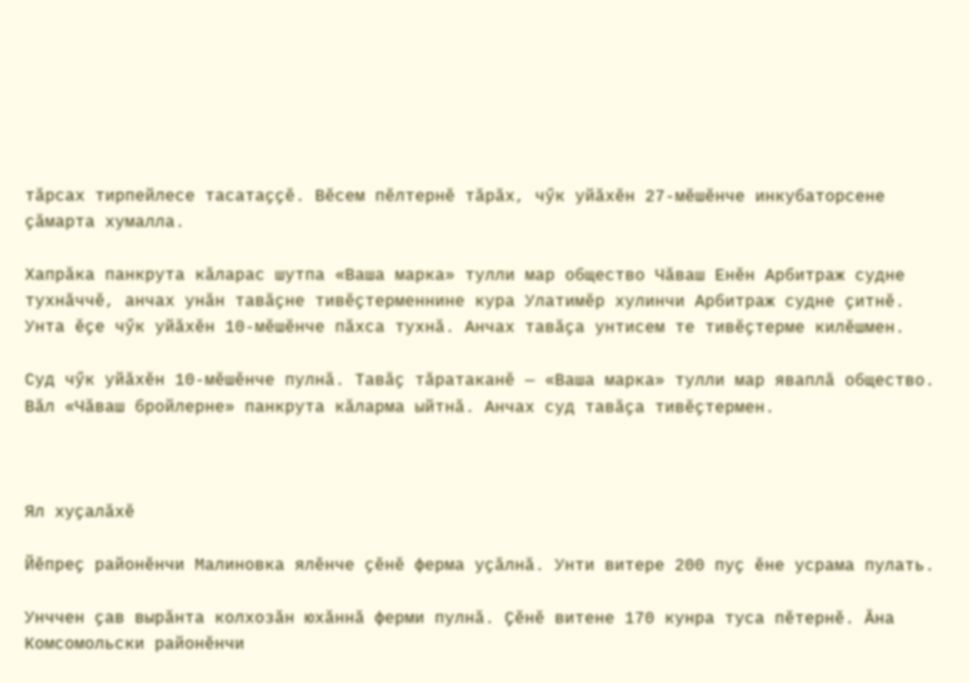тӑрсах тирпейлесе тасатаҫҫӗ. Вӗсем пӗлтернӗ тӑрӑх, чӳк уйӑхӗн 27-мӗшӗнче инкубаторсене ҫӑмарта хумалла.

Хапрӑка панкрута кӑларас шутпа «Ваша марка» тулли мар общество Чӑваш Енӗн Арбитраж судне тухнӑччӗ, анчах унӑн тавӑҫне тивӗҫтерменнине кура Улатимӗр хулинчи Арбитраж судне ҫитнӗ. Унта ӗҫе чӳк уйӑхӗн 10-мӗшӗнче пӑхса тухнӑ. Анчах тавӑҫа унтисем те тивӗҫтерме килӗшмен.

Суд чӳк уйӑхӗн 10-мӗшӗнче пулнӑ. Тавӑҫ тӑратаканӗ — «Ваша марка» тулли мар яваплӑ общество. Вӑл «Чӑваш бройлерне» панкрута кӑларма ыйтнӑ. Анчах суд тавӑҫа тивӗҫтермен.



Ял хуҫалӑхӗ

Йӗпреҫ районӗнчи Малиновка ялӗнче ҫӗнӗ ферма уҫӑлнӑ. Унти витере 200 пуҫ ӗне усрама пулать.

Унччен ҫав вырӑнта колхозӑн юхӑннӑ ферми пулнӑ. Ҫӗнӗ витене 170 кунра туса пӗтернӗ. Ӑна Комсомольски районӗнчи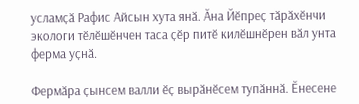усламҫӑ Рафис Айсын хута янӑ. Ӑна Йӗпреҫ тӑрӑхӗнчи экологи тӗлӗшӗнчен таса ҫӗр питӗ килӗшнӗрен вӑл унта ферма уҫнӑ.

Фермӑра ҫынсем валли ӗҫ вырӑнӗсем тупӑннӑ. Ӗнесене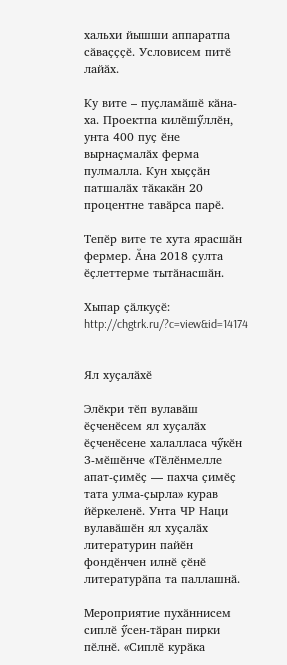хальхи йышши аппаратпа сӑваҫҫҫӗ. Условисем питӗ лайӑх.

Ку вите – пуҫламӑшӗ кӑна-ха. Проектпа килӗшӳллӗн, унта 400 пуҫ ӗне вырнаҫмалӑх ферма пулмалла. Кун хыҫҫӑн патшалӑх тӑкакӑн 20 процентне тавӑрса парӗ.

Тепӗр вите те хута ярасшӑн фермер. Ӑна 2018 ҫулта ӗҫлеттерме тытӑнасшӑн.

Хыпар ҫӑлкуҫӗ: http://chgtrk.ru/?c=view&id=14174


Ял хуҫалӑхӗ

Элӗкри тӗп вулавӑш ӗҫченӗсем ял хуҫалӑх ӗҫченӗсене халалласа чӳкӗн 3-мӗшӗнче «Тӗлӗнмелле апат-ҫимӗҫ — пахча ҫимӗҫ тата улма-ҫырла» курав йӗркеленӗ. Унта ЧР Наци вулавӑшӗн ял хуҫалӑх литературин пайӗн фондӗнчен илнӗ ҫӗнӗ литературӑпа та паллашнӑ.

Мероприятие пухӑннисем сиплӗ ӳсен-тӑран пирки пӗлнӗ. «Сиплӗ курӑка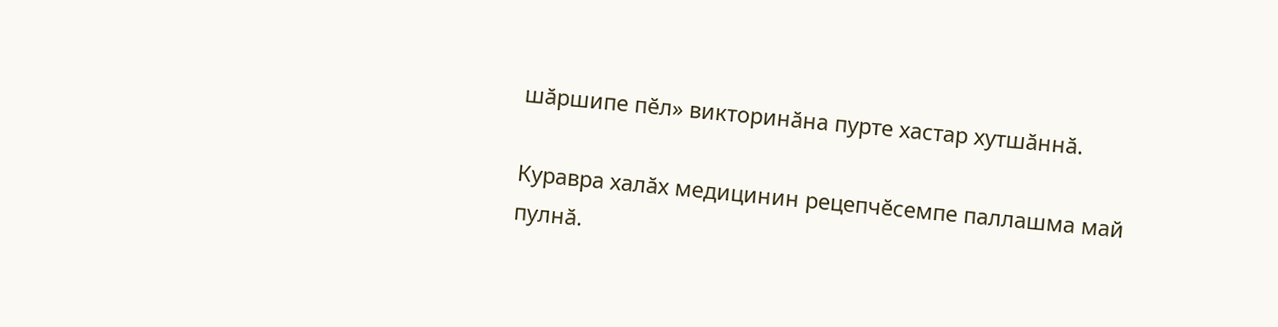шӑршипе пӗл» викторинӑна пурте хастар хутшӑннӑ.

Куравра халӑх медицинин рецепчӗсемпе паллашма май пулнӑ.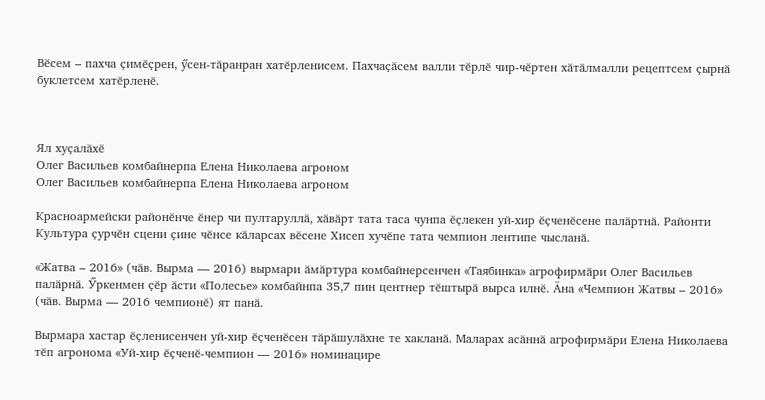Вӗсем – пахча ҫимӗҫрен, ӳсен-тӑранран хатӗрленисем. Пахчаҫӑсем валли тӗрлӗ чир-чӗртен хӑтӑлмалли рецептсем ҫырнӑ буклетсем хатӗрленӗ.



Ял хуҫалӑхӗ
Олег Васильев комбайнерпа Елена Николаева агроном
Олег Васильев комбайнерпа Елена Николаева агроном

Красноармейски районӗнче ӗнер чи пултаруллӑ, хӑвӑрт тата таса чунпа ӗҫлекен уй-хир ӗҫченӗсене палӑртнӑ. Районти Культура ҫурчӗн сцени ҫине чӗнсе кӑларсах вӗсене Хисеп хучӗпе тата чемпион лентипе чысланӑ.

«Жатва – 2016» (чӑв. Вырма — 2016) вырмари ӑмӑртура комбайнерсенчен «Таябинка» агрофирмӑри Олег Васильев палӑрнӑ. Ӳркенмен ҫӗр ӑсти «Полесье» комбайнпа 35,7 пин центнер тӗштырӑ вырса илнӗ. Ӑна «Чемпион Жатвы – 2016» (чӑв. Вырма — 2016 чемпионӗ) ят панӑ.

Вырмара хастар ӗҫленисенчен уй-хир ӗҫченӗсен тӑрӑшулӑхне те хакланӑ. Маларах асӑннӑ агрофирмӑри Елена Николаева тӗп агронома «Уй-хир ӗҫченӗ-чемпион — 2016» номинацире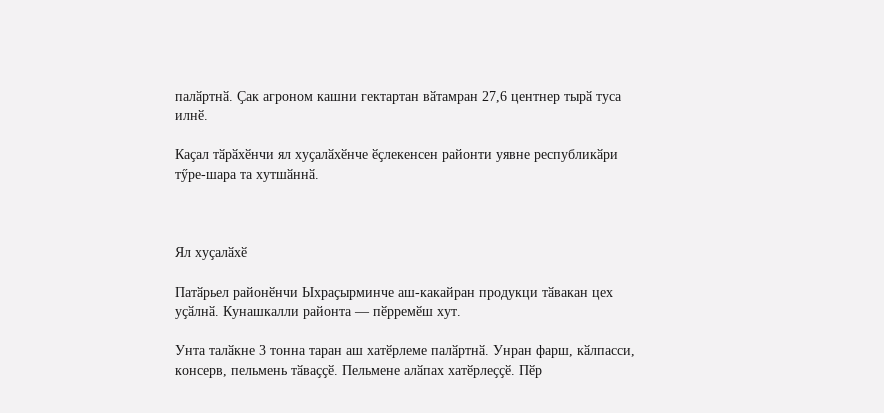палӑртнӑ. Ҫак агроном кашни гектартан вӑтамран 27,6 центнер тырӑ туса илнӗ.

Каҫал тӑрӑхӗнчи ял хуҫалӑхӗнче ӗҫлекенсен районти уявне республикӑри тӳре-шара та хутшӑннӑ.



Ял хуҫалӑхӗ

Патӑрьел районӗнчи Ыхраҫырминче аш-какайран продукци тӑвакан цех уҫӑлнӑ. Кунашкалли районта — пӗрремӗш хут.

Унта талӑкне 3 тонна таран аш хатӗрлеме палӑртнӑ. Унран фарш, кӑлпасси, консерв, пельмень тӑваҫҫӗ. Пельмене алӑпах хатӗрлеҫҫӗ. Пӗр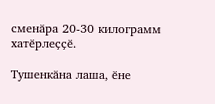сменӑра 20-30 килограмм хатӗрлеҫҫӗ.

Тушенкӑна лаша, ӗне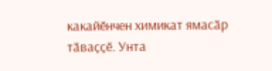какайӗнчен химикат ямасӑр тӑваҫҫӗ. Унта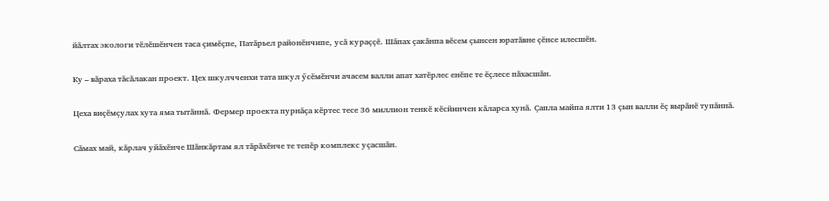йӑлтах экологи тӗлӗшӗнчен таса ҫимӗҫпе, Патӑрьел районӗнчипе, усӑ кураҫҫӗ. Шӑпах ҫакӑнпа вӗсем ҫынсен юратӑвне ҫӗнсе илесшӗн.

Ку – вӑраха тӑсӑлакан проект. Цех шкулчченхи тата шкул ӳсӗмӗнчи ачасем валли апат хатӗрлес енӗпе те ӗҫлесе пӑхасшӑн.

Цеха виҫӗмҫулах хута яма тытӑннӑ. Фермер проекта пурнӑҫа кӗртес тесе 36 миллион тенкӗ кӗсйинчен кӑларса хунӑ. Ҫапла майпа ялти 13 ҫын валли ӗҫ вырӑнӗ тупӑннӑ.

Сӑмах май, кӑрлач уйӑхӗнче Шӑнкӑртам ял тӑрӑхӗнче те тепӗр комплекс уҫасшӑн.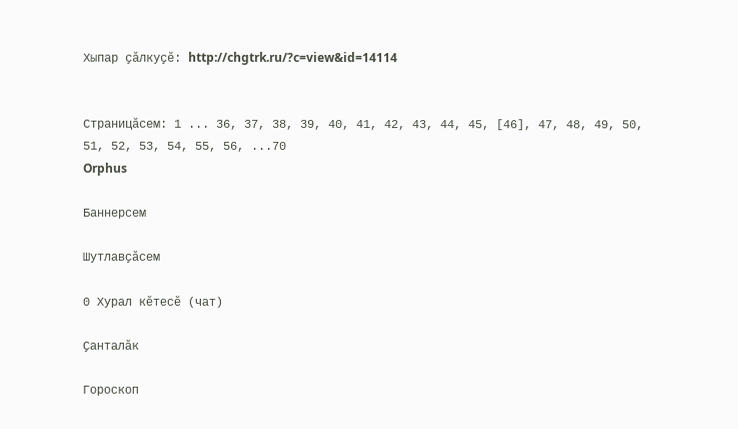Хыпар ҫӑлкуҫӗ: http://chgtrk.ru/?c=view&id=14114


Страницӑсем: 1 ... 36, 37, 38, 39, 40, 41, 42, 43, 44, 45, [46], 47, 48, 49, 50, 51, 52, 53, 54, 55, 56, ...70
Orphus

Баннерсем

Шутлавҫӑсем

0 Хурал кӗтесӗ (чат)

Ҫанталӑк

Гороскоп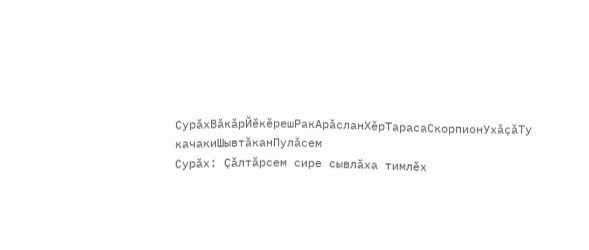СурӑхВӑкӑрЙӗкӗрешРакАрӑсланХӗрТарасаСкорпионУхӑҫӑТу качакиШывтӑканПулӑсем
Сурӑх: Ҫӑлтӑрсем сире сывлӑха тимлӗх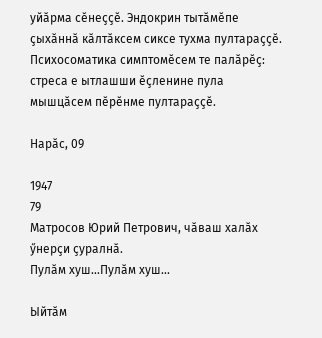уйӑрма сӗнеҫҫӗ. Эндокрин тытӑмӗпе ҫыхӑннӑ кӑлтӑксем сиксе тухма пултараҫҫӗ. Психосоматика симптомӗсем те палӑрӗҫ: стреса е ытлашши ӗҫленине пула мышцӑсем пӗрӗнме пултараҫҫӗ.

Нарӑс, 09

1947
79
Матросов Юрий Петрович, чӑваш халӑх ӳнерҫи ҫуралнӑ.
Пулӑм хуш...Пулӑм хуш...

Ыйтӑм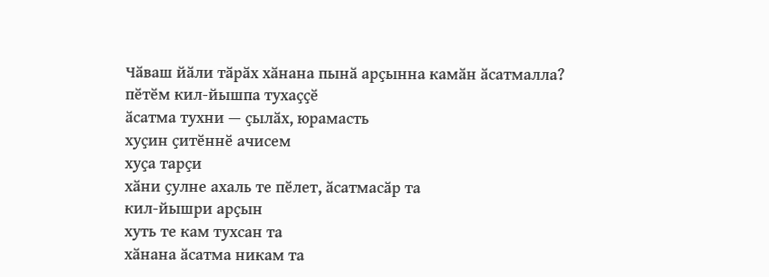Чӑваш йӑли тӑрӑх хӑнана пынӑ арҫынна камӑн ӑсатмалла?
пӗтӗм кил-йышпа тухаҫҫӗ
ӑсатма тухни — ҫылӑх, юрамасть
хуҫин ҫитӗннӗ ачисем
хуҫа тарҫи
хӑни ҫулне ахаль те пӗлет, ӑсатмасӑр та
кил-йышри арҫын
хуть те кам тухсан та
хӑнана ӑсатма никам та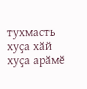тухмасть
хуҫа хӑй
хуҫа арӑмӗ